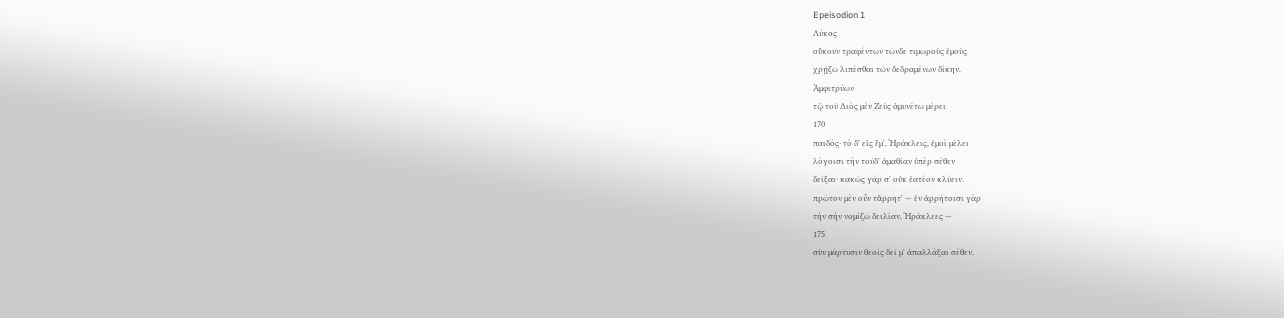Epeisodion 1
Λύκος
οὔκουν τραφέντων τῶνδε τιμωροὺς ἐμοὺς
χρῄζω λιπέσθαι τῶν δεδραμένων δίκην.
Ἀμφιτρύων
τῷ τοῦ Διὸς μὲν Ζεὺς ἀμυνέτω μέρει
170
παιδός· τὸ δʼ εἰς ἔμʼ, Ἡράκλεις, ἐμοὶ μέλει
λόγοισι τὴν τοῦδʼ ἀμαθίαν ὑπὲρ σέθεν
δεῖξαι· κακῶς γάρ σʼ οὐκ ἐατέον κλύειν.
πρῶτον μὲν οὖν τἄρρητʼ — ἐν ἀρρήτοισι γὰρ
τὴν σὴν νομίζω δειλίαν, Ἡράκλεες —
175
σὺν μάρτυσιν θεοῖς δεῖ μʼ ἀπαλλάξαι σέθεν.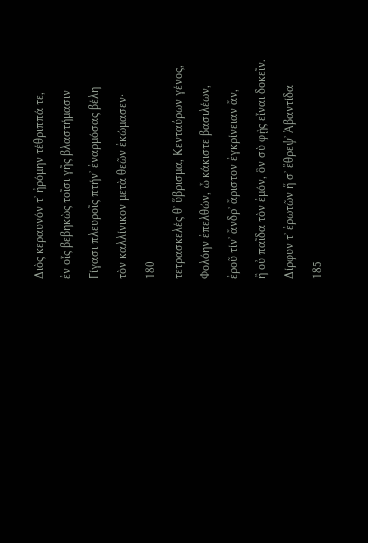Διὸς κεραυνόν τʼ ἠρόμην τέθριππά τε,
ἐν οἷς βεβηκὼς τοῖσι γῆς βλαστήμασιν
Γίγασι πλευροῖς πτήνʼ ἐναρμόσας βέλη
τὸν καλλίνικον μετὰ θεῶν ἐκώμασεν·
180
τετρασκελές θʼ ὕβρισμα, Κενταύρων γένος,
Φολόην ἐπελθών, ὦ κάκιστε βασιλέων,
ἐροῦ τίνʼ ἄνδρʼ ἄριστον ἐγκρίνειαν ἄν,
ἢ οὐ παῖδα τὸν ἐμόν, ὃν σὺ φῂς εἶναι δοκεῖν.
Δίρφυν τʼ ἐρωτῶν ἥ σʼ ἔθρεψʼ Ἀβαντίδα
185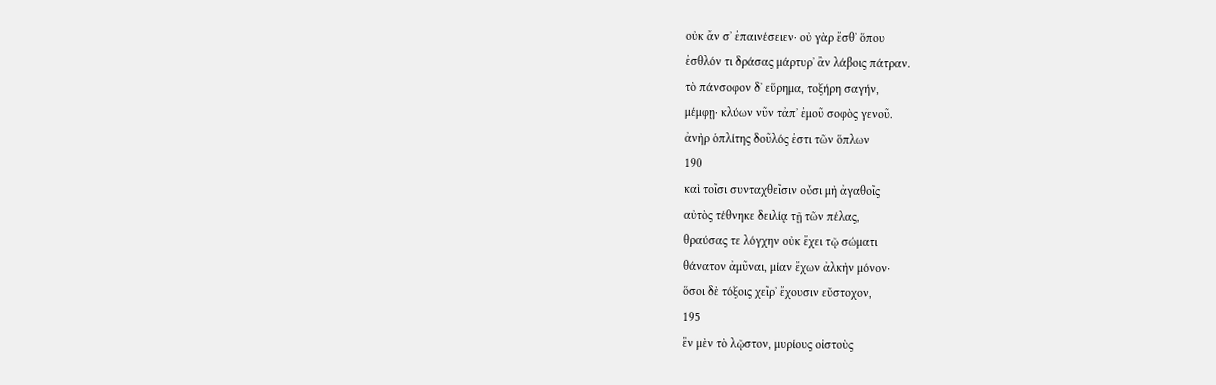οὐκ ἄν σʼ ἐπαινέσειεν· οὐ γὰρ ἔσθʼ ὅπου
ἐσθλόν τι δράσας μάρτυρʼ ἂν λάβοις πάτραν.
τὸ πάνσοφον δʼ εὕρημα, τοξήρη σαγήν,
μέμφῃ· κλύων νῦν τἀπʼ ἐμοῦ σοφὸς γενοῦ.
ἀνὴρ ὁπλίτης δοῦλός ἐστι τῶν ὅπλων
190
καὶ τοῖσι συνταχθεῖσιν οὖσι μὴ ἀγαθοῖς
αὐτὸς τέθνηκε δειλίᾳ τῇ τῶν πέλας,
θραύσας τε λόγχην οὐκ ἔχει τῷ σώματι
θάνατον ἀμῦναι, μίαν ἔχων ἀλκὴν μόνον·
ὅσοι δὲ τόξοις χεῖρʼ ἔχουσιν εὔστοχον,
195
ἓν μὲν τὸ λῷστον, μυρίους οἰστοὺς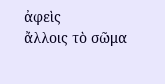ἀφεὶς
ἄλλοις τὸ σῶμα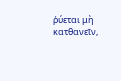ῥύεται μὴ κατθανεῖν,